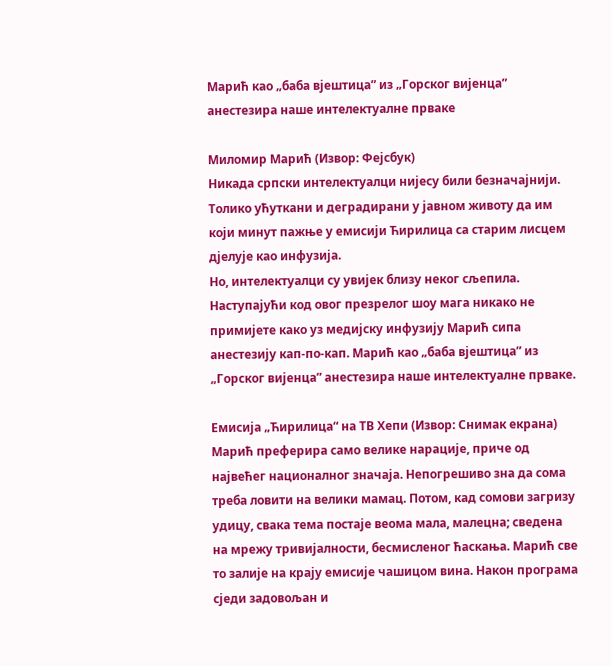Марић као „баба вјештица” из „Горског вијенца” анестезира наше интелектуалне прваке

Миломир Марић (Извор: Фејсбук)
Никада српски интелектуалци нијесу били безначајнији. Толико ућуткани и деградирани у јавном животу да им који минут пажње у емисији Ћирилица са старим лисцем дјелује као инфузија.
Но, интелектуалци су увијек близу неког сљепила. Наступајући код овог презрелог шоу мага никако не примијете како уз медијску инфузију Марић сипа анестезију кап-по-кап. Марић као „баба вјештица” из „Горског вијенца” анестезира наше интелектуалне прваке.

Емисија „Ћирилица“ на ТВ Хепи (Извор: Снимак екрана)
Марић преферира само велике нарације, приче од највећег националног значаја. Непогрешиво зна да сома треба ловити на велики мамац. Потом, кад сомови загризу удицу, свака тема постаје веома мала, малецна; сведена на мрежу тривијалности, бесмисленог ћаскања. Марић све то залије на крају емисије чашицом вина. Након програма сједи задовољан и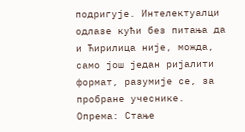подригује. Интелектуалци одлазе кући без питања да и Ћирилица није, можда, само још један ријалити формат, разумије се, за пробране учеснике.
Опрема: Стање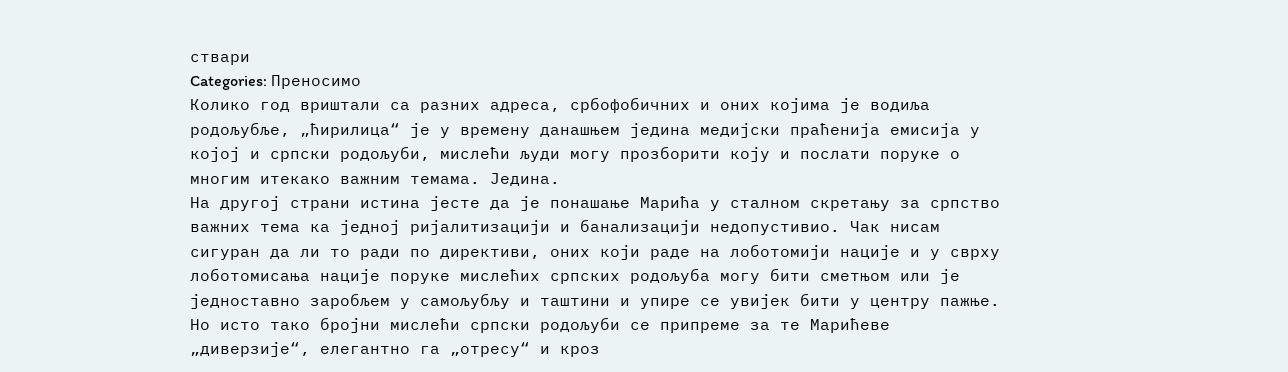ствари
Categories: Преносимо
Колико год вриштали са разних адреса, србофобичних и оних којима је водиља родољубље, „ћирилица“ је у времену данашњем једина медијски праћенија емисија у којој и српски родољуби, мислећи људи могу прозборити коју и послати поруке о многим итекако важним темама. Једина.
На другој страни истина јесте да је понашање Марића у сталном скретању за српство важних тема ка једној ријалитизацији и банализацији недопустивио. Чак нисам сигуран да ли то ради по директиви, оних који раде на лоботомији нације и у сврху лоботомисања нације поруке мислећих српских родољуба могу бити сметњом или је једноставно заробљем у самољубљу и таштини и упире се увијек бити у центру пажње.
Но исто тако бројни мислећи српски родољуби се припреме за те Марићеве „диверзије“, елегантно га „отресу“ и кроз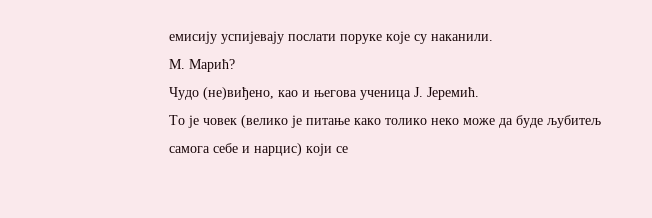емисију успијевају послати поруке које су наканили.
М. Марић?
Чудо (не)виђено, као и његова ученица Ј. Јеремић.
То је човек (велико је питање како толико неко може да буде љубитељ самога себе и нарцис) који се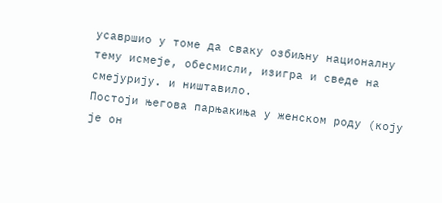усавршио у томе да сваку озбиљну националну тему исмеје, обесмисли, изигра и сведе на смејурију. и ништавило.
Постоји његова парњакиња у женском роду (коју је он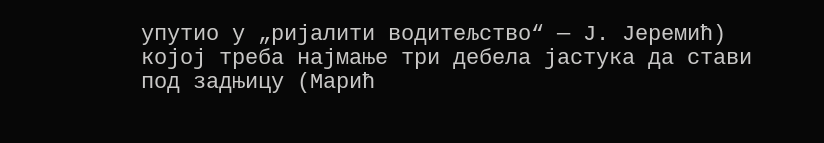упутио у „ријалити водитељство“ — Ј. Јеремић) којој треба најмање три дебела јастука да стави под задњицу (Марић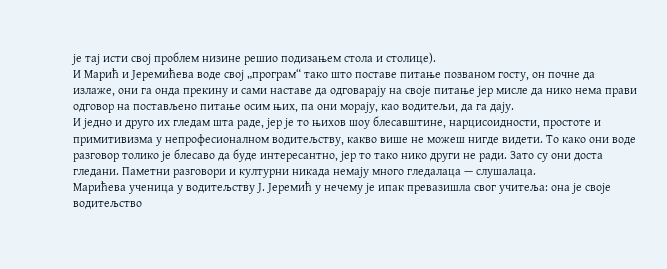је тај исти свој проблем низине решио подизањем стола и столице).
И Марић и Јеремићева воде свој „програм“ тако што поставе питање позваном госту, он почне да излаже, они га онда прекину и сами наставе да одговарају на своје питање јер мисле да нико нема прави одговор на постављено питање осим њих, па они морају, као водитељи, да га дају.
И једно и друго их гледам шта раде, јер је то њихов шоу блесавштине, нарцисоидности, простоте и примитивизма у непрофесионалном водитељству, какво више не можеш нигде видети. То како они воде разговор толико је блесаво да буде интересантно, јер то тако нико други не ради. Зато су они доста гледани. Паметни разговори и културни никада немају много гледалаца — слушалаца.
Марићева ученица у водитељству Ј. Јеремић у нечему је ипак превазишла свог учитеља: она је своје водитељство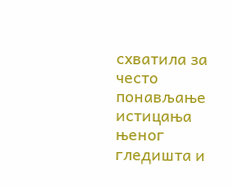схватила за често понављање истицања њеног гледишта и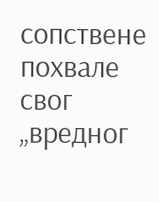сопствене похвале свог „вредног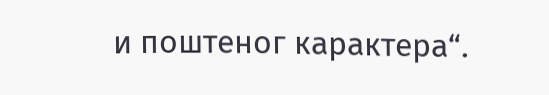и поштеног карактера“.